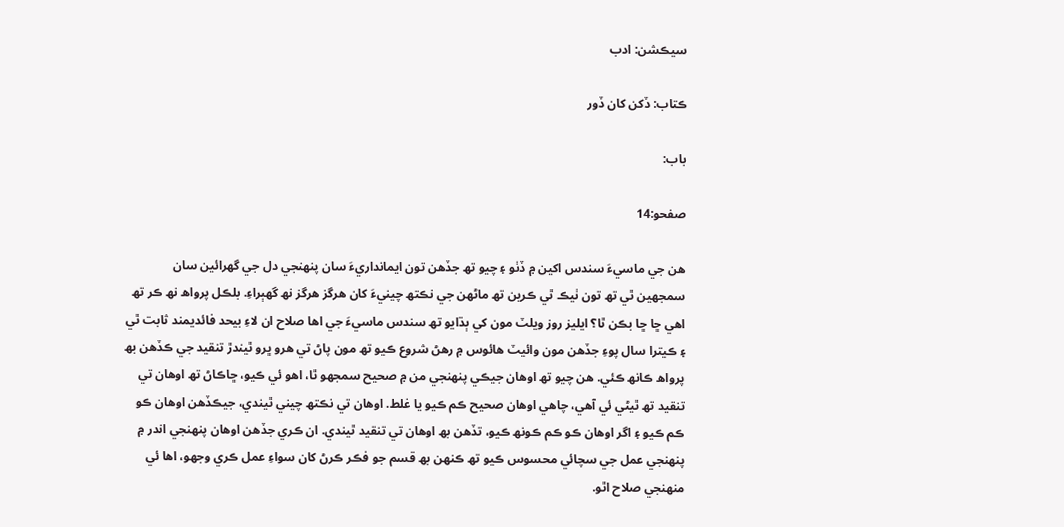سيڪشن: ادب

ڪتاب: ڏکن کان ڏور

باب:

صفحو:14

ھن جي ماسيءَ سندس اکين ۾ ڏٺو ۽ چيو تھ جڏھن تون ايمانداريءَ سان پنھنجي دل جي گھرائين سان سمجھين ٿي تھ تون ٺيڪ ٿي ڪرين تھ ماڻھن جي نڪتھ چينيءَ کان ھرگز ھرگز نھ گھٻراءِ. بلڪل پرواھ نھ ڪر تھ اھي ڇا ڇا بڪن ٿا؟ ايليز روز ويلٽ مون کي ٻڌايو تھ سندس ماسيءَ جي اھا صلاح ان لاءِ بيحد فائديمند ثابت ٿي ۽ ڪيترا سال پوءِ جڏھن مون وائيٽ ھائوس ۾ رھڻ شروع ڪيو تھ مون پاڻ تي ھرو ڀرو ٿيندڙ تنقيد جي ڪڏھن بھ پرواھ ڪانھ ڪئي. ھن چيو تھ اوھان جيڪي پنھنجي من ۾ صحيح سمجھو ٿا، اھو ئي ڪيو، ڇاڪاڻ تھ اوھان تي تنقيد تھ ٿيڻي ئي آھي، چاھي اوھان صحيح ڪم ڪيو يا غلط. اوھان تي نڪتھ چيني ٿيندي، جيڪڏھن اوھان ڪو ڪم ڪيو ۽ اگر اوھان ڪو ڪم ڪونھ ڪيو، تڏھن بھ اوھان تي تنقيد ٿيندي. ان ڪري جڏھن اوھان پنھنجي اندر ۾ پنھنجي عمل جي سچائي محسوس ڪيو تھ ڪنھن بھ قسم جو فڪر ڪرڻ کان سواءِ عمل ڪري وجھو، اھا ئي منھنجي صلاح اٿو.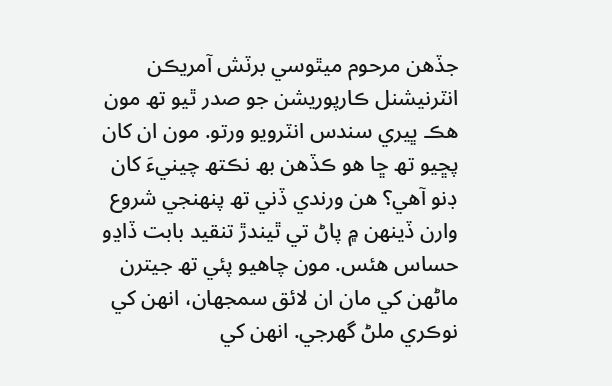جڏھن مرحوم ميٿوسي برٽش آمريڪن انٽرنيشنل ڪارپوريشن جو صدر ٿيو تھ مون ھڪ ڀيري سندس انٽرويو ورتو. مون ان کان پڇيو تھ ڇا ھو ڪڏھن بھ نڪتھ چينيءَ کان ڊنو آھي؟ ھن ورندي ڏني تھ پنھنجي شروع وارن ڏينھن ۾ پاڻ تي ٿيندڙ تنقيد بابت ڏاڍو حساس ھئس. مون چاھيو پئي تھ جيترن ماڻھن کي مان ان لائق سمجھان، انھن کي نوڪري ملڻ گھرجي. انھن کي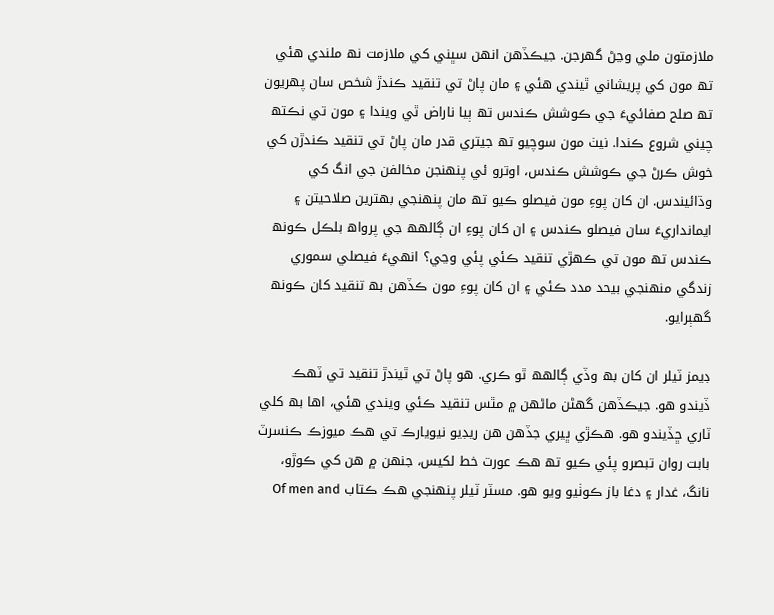ملازمتون ملي وڃڻ گھرجن. جيڪڏھن انھن سڀني کي ملازمت نھ ملندي ھئي تھ مون کي پريشاني ٿيندي ھئي ۽ مان پاڻ تي تنقيد ڪندڙ شخص سان پھريون تھ صلح صفائيءَ جي ڪوشش ڪندس تھ ٻيا ناراض ٿي ويندا ۽ مون تي نڪتھ چيني شروع ڪندا. نيٺ مون سوچيو تھ جيتري قدر مان پاڻ تي تنقيد ڪندڙن کي خوش ڪرڻ جي ڪوشش ڪندس، اوترو ئي پنھنجن مخالفن جي انگ کي وڌائيندس. ان کان پوءِ مون فيصلو ڪيو تھ مان پنھنجي بھترين صلاحيتن ۽ ايمانداريءَ سان فيصلو ڪندس ۽ ان کان پوءِ ان ڳالھھ جي پرواھ بلڪل ڪونھ ڪندس تھ مون تي ڪھڙي تنقيد ڪئي پئي وڃي؟ انھيءَ فيصلي سموري زندگي منھنجي بيحد مدد ڪئي ۽ ان کان پوءِ مون ڪڏھن بھ تنقيد کان ڪونھ گھٻرايو.

ڊيمز ٽيلر ان کان بھ وڏي ڳالھھ ٿو ڪري. ھو پاڻ تي ٿيندڙ تنقيد تي ٽھڪ ڏيندو ھو. جيڪڏھن گھڻن ماڻھن ۾ مٿس تنقيد ڪئي ويندي ھئي، اھا بھ کلي ٽاري ڇڏيندو ھو. ھڪڙي ڀيري جڏھن ھن ريڊيو نيويارڪ تي ھڪ ميوزڪ ڪنسرٽ بابت روان تبصرو پئي ڪيو تھ ھڪ عورت خط لکيس، جنھن ۾ ھن کي ڪوڙو، نانگ، غدار ۽ دغا باز ڪوٺيو ويو ھو. مسٽر ٽيلر پنھنجي ھڪ ڪتاب Of men and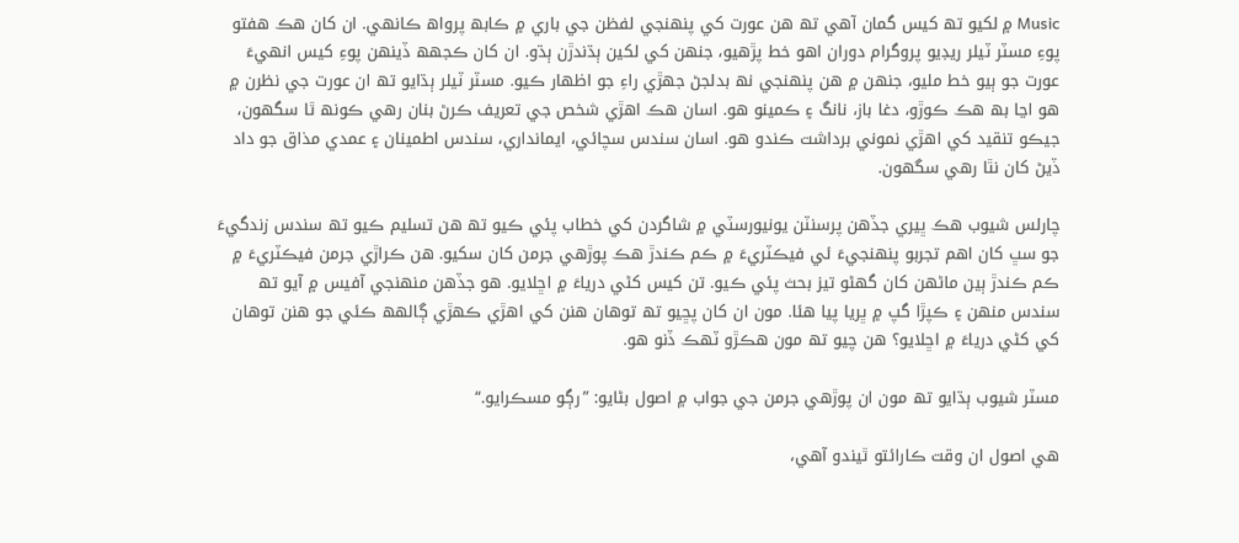Music ۾ لکيو تھ کيس گمان آھي تھ ھن عورت کي پنھنجي لفظن جي باري ۾ ڪابھ پرواھ ڪانھي. ان کان ھڪ ھفتو پوءِ مسٽر ٽيلر ريڊيو پروگرام دوران اھو خط پڙھيو، جنھن کي لکين ٻڌندڙن ٻڌو. ان کان ڪجھھ ڏينھن پوءِ کيس انھيءَ عورت جو ٻيو خط مليو، جنھن ۾ ھن پنھنجي نھ بدلجڻ جھڙي راءِ جو اظھار ڪيو. مسٽر ٽيلر ٻڌايو تھ ان عورت جي نظرن ۾ ھو اڃا بھ ھڪ ڪوڙو، دغا باز، نانگ ۽ ڪمينو ھو. اسان ھڪ اھڙي شخص جي تعريف ڪرڻ بنان رھي ڪونھ ٿا سگھون، جيڪو تنقيد کي اھڙي نموني برداشت ڪندو ھو. اسان سندس سچائي، ايمانداري، سندس اطمينان ۽ عمدي مذاق جو داد ڏيڻ کان نٿا رھي سگھون.

چارلس شيوب ھڪ ڀيري جڏھن پرسنٽن يونيورسٽي ۾ شاگردن کي خطاب پئي ڪيو تھ ھن تسليم ڪيو تھ سندس زندگيءَ جو سڀ کان اھم تجربو پنھنجيءَ ئي فيڪٽريءَ ۾ ڪم ڪندڙ ھڪ پوڙھي جرمن کان سکيو. ھن ڪراڙي جرمن فيڪٽريءَ ۾ ڪم ڪندڙ ٻين ماڻھن کان گھڻو تيز بحث پئي ڪيو. تن کيس کڻي درياءَ ۾ اڇلايو. ھو جڏھن منھنجي آفيس ۾ آيو تھ سندس منھن ۽ ڪپڙا گپ ۾ ڀريا پيا ھئا. مون ان کان پڇيو تھ توھان ھنن کي اھڙي ڪھڙي ڳالھھ ڪئي جو ھنن توھان کي کڻي درياءَ ۾ اڇلايو؟ ھن چيو تھ مون ھڪڙو ٽھڪ ڏنو ھو.

مسٽر شيوب ٻڌايو تھ مون ان پوڙھي جرمن جي جواب ۾ اصول بڻايو: ”رڳو مسڪرايو.“

ھي اصول ان وقت ڪارائتو ٿيندو آھي،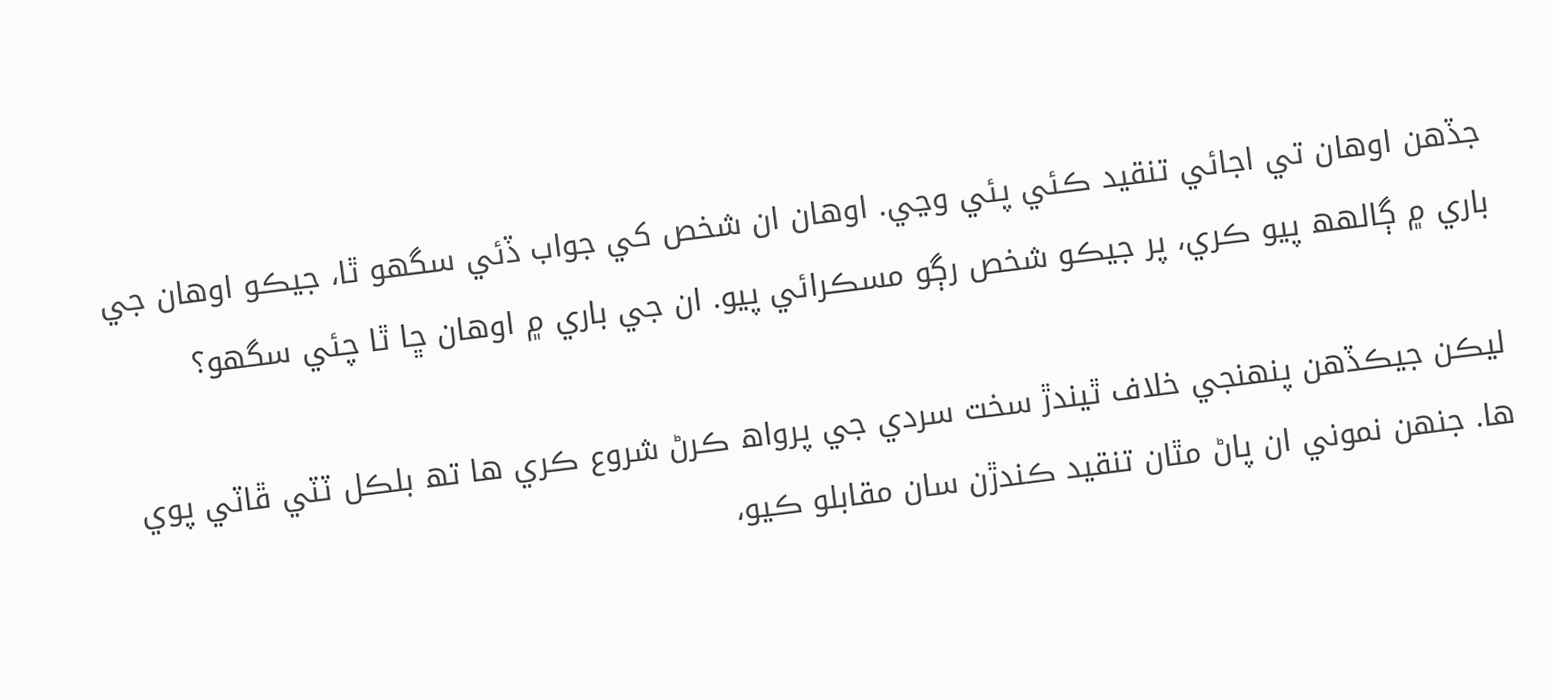جڏھن اوھان تي اجائي تنقيد ڪئي پئي وڃي. اوھان ان شخص کي جواب ڏئي سگھو ٿا، جيڪو اوھان جي باري ۾ ڳالھھ پيو ڪري، پر جيڪو شخص رڳو مسڪرائي پيو. ان جي باري ۾ اوھان ڇا ٿا چئي سگھو؟

ليڪن جيڪڏھن پنھنجي خلاف ٿيندڙ سخت سردي جي پرواھ ڪرڻ شروع ڪري ھا تھ بلڪل ٽٽي ڦاٽي پوي ھا. جنھن نموني ان پاڻ مٿان تنقيد ڪندڙن سان مقابلو ڪيو،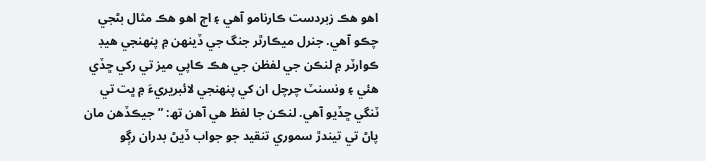اھو ھڪ زبردست ڪارنامو آھي ۽ اڄ اھو ھڪ مثال بڻجي چڪو آھي. جنرل ميڪارٿر جنگ جي ڏينھن ۾ پنھنجي ھيڊ ڪوارٽر ۾ لنڪن جي لفظن جي ھڪ ڪاپي ميز تي رکي ڇڏي ھئي ۽ ونسنٽ چرچل ان کي پنھنجي لائبريريءَ ۾ ڀت تي ٽنگي ڇڏيو آھي. لنڪن جا لفظ ھي آھن تھ: ”جيڪڏھن مان پاڻ تي تيندڙ سموري تنقيد جو جواب ڏيڻ بدران رڳو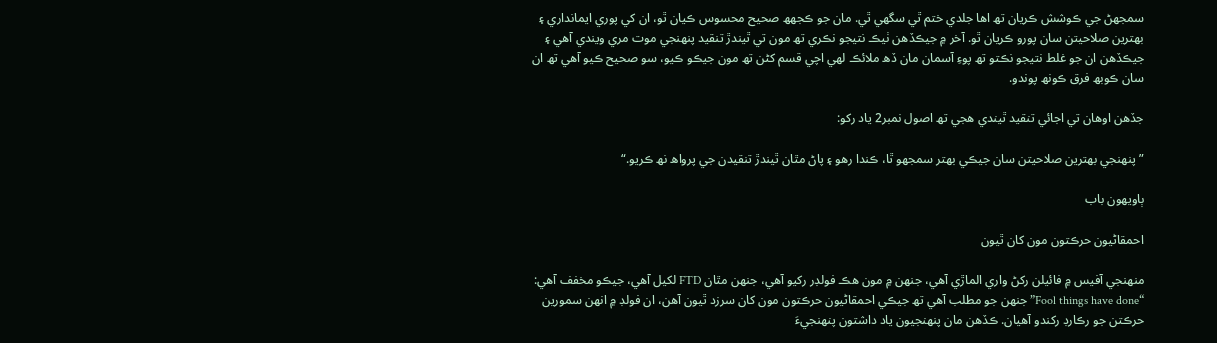سمجھڻ جي ڪوشش ڪريان تھ اھا جلدي ختم ٿي سگھي ٿي. مان جو ڪجھھ صحيح محسوس ڪيان ٿو، ان کي پوري ايمانداري ۽ بھترين صلاحيتن سان پورو ڪريان ٿو. آخر ۾ جيڪڏھن ٺيڪ نتيجو نڪري تھ مون تي ٿيندڙ تنقيد پنھنجي موت مري ويندي آھي ۽ جيڪڏھن ان جو غلط نتيجو نڪتو تھ پوءِ آسمان مان ڏھ ملائڪ لھي اچي قسم کڻن تھ مون جيڪو ڪيو، سو صحيح ڪيو آھي تھ ان سان ڪوبھ فرق ڪونھ پوندو.

جڏھن اوھان تي اجائي تنقيد ٿيندي ھجي تھ اصول نمبر2 ياد رکو:

”پنھنجي بھترين صلاحيتن سان جيڪي بھتر سمجھو ٿا، ڪندا رھو ۽ پاڻ مٿان ٿيندڙ تنقيدن جي پرواھ نھ ڪريو.“

ٻاويھون باب

احمقاڻيون حرڪتون مون کان ٿيون

منھنجي آفيس ۾ فائيلن رکڻ واري الماڙي آھي، جنھن ۾ مون ھڪ فولڊر رکيو آھي، جنھن مٿان FTD لکيل آھي، جيڪو مخفف آھي: “Fool things have done” جنھن جو مطلب آھي تھ جيڪي احمقاڻيون حرڪتون مون کان سرزد ٿيون آھن، ان فولڊ ۾ انھن سمورين حرڪتن جو رڪارڊ رکندو آھيان. ڪڏھن مان پنھنجيون ياد داشتون پنھنجيءَ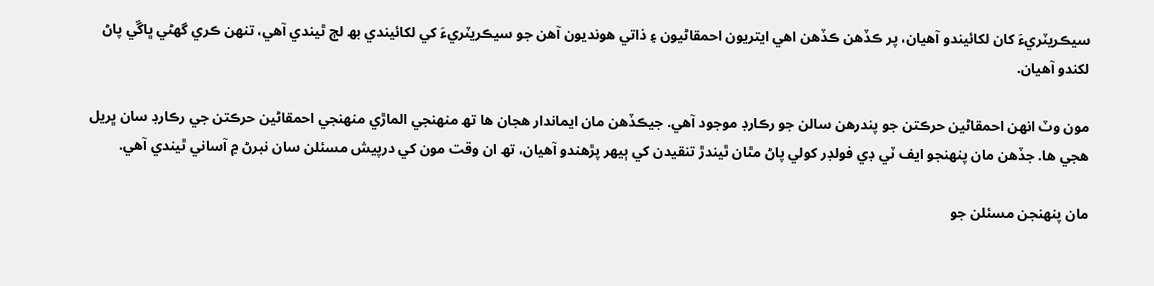سيڪريٽريءَ کان لکائيندو آھيان، پر ڪڏھن ڪڏھن اھي ايتريون احمقاڻيون ۽ ذاتي ھونديون آھن جو سيڪريٽريءَ کي لکائيندي بھ لڄ ٿيندي آھي، تنھن ڪري گھڻي ڀاڱي پاڻ لکندو آھيان.

مون وٽ انھن احمقاڻين حرڪتن جو پندرھن سالن جو رڪارڊ موجود آھي. جيڪڏھن مان ايماندار ھجان ھا تھ منھنجي الماڙي منھنجي احمقاڻين حرڪتن جي رڪارڊ سان ڀريل ھجي ھا. جڏھن مان پنھنجو ايف ٽي ڊي فولڊر کولي پاڻ مٿان ٿيندڙ تنقيدن کي ٻيھر پڙھندو آھيان، تھ ان وقت مون کي درپيش مسئلن سان نبرڻ ۾ آساني ٿيندي آھي.

مان پنھنجن مسئلن جو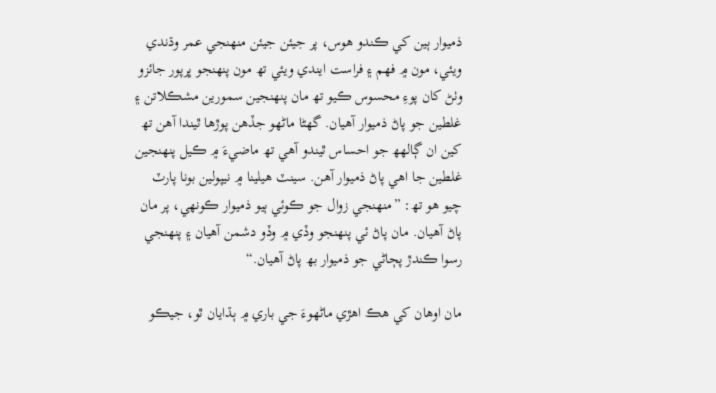ذميوار ٻين کي ڪندو ھوس، پر جيئن جيئن منھنجي عمر وڌندي ويئي، مون ۾ فھم ۽ فراست ايندي ويئي تھ مون پنھنجو ڀرپور جائزو وٺڻ کان پوءِ محسوس ڪيو تھ مان پنھنجين سمورين مشڪلاتن ۽ غلطين جو پاڻ ذميوار آھيان. گھڻا ماڻھو جڏھن پوڙھا ٿيندا آھن تھ کين ان ڳالھھ جو احساس ٿيندو آھي تھ ماضيءَ ۾ ڪيل پنھنجين غلطين جا اھي پاڻ ذميوار آھن. سينٽ ھيلينا ۾ نيپولين بونا پارٽ چيو ھو تھ: ”منھنجي زوال جو ڪوئي ٻيو ذميوار ڪونھي، پر مان پاڻ آھيان. مان پاڻ ئي پنھنجو وڏي ۾ وڏو دشمن آھيان ۽ پنھنجي رسوا ڪندڙ پڄاڻي جو ذميوار بھ پاڻ آھيان.“

مان اوھان کي ھڪ اھڙي ماڻھوءَ جي باري ۾ ٻڌايان ٿو، جيڪو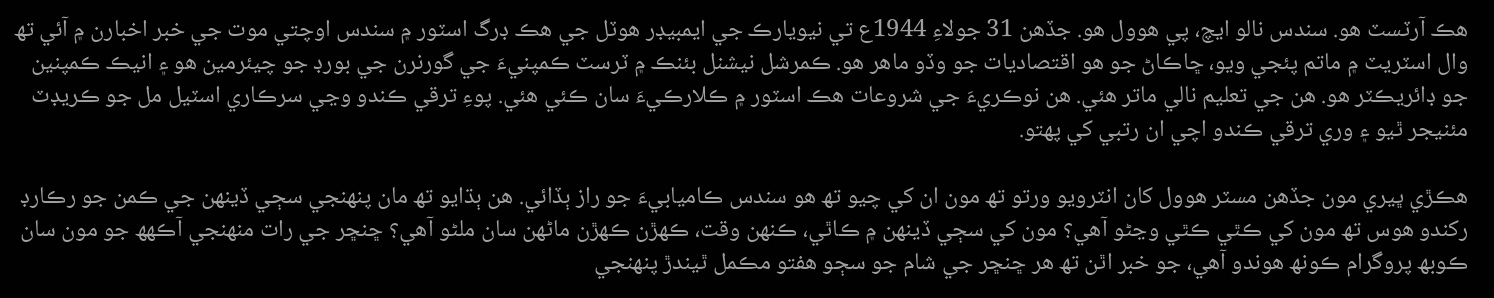ھڪ آرٽسٽ ھو. سندس نالو ايچ، پي ھوول ھو. جڏھن 31 جولاءِ 1944ع تي نيويارڪ جي ايمبيڊر ھوٽل جي ھڪ ڊرگ اسٽور ۾ سندس اوچتي موت جي خبر اخبارن ۾ آئي تھ وال اسٽريٽ ۾ ماتم پئجي ويو، ڇاڪاڻ جو ھو اقتصاديات جو وڏو ماھر ھو. ڪمرشل نيشنل بئنڪ ۾ ٽرسٽ ڪمپنيءَ جي گورنرن جي بورڊ جو چيئرمين ھو ۽ انيڪ ڪمپنين جو ڊائريڪٽر ھو. ھن جي تعليم نالي ماتر ھئي. ھن نوڪريءَ جي شروعات ھڪ اسٽور ۾ ڪلارڪيءَ سان ڪئي ھئي. پوءِ ترقي ڪندو وڃي سرڪاري اسٽيل مل جو ڪريڊٽ مئنيجر ٿيو ۽ وري ترقي ڪندو اچي ان رتبي کي پھتو.

ھڪڙي ڀيري مون جڏھن مسٽر ھوول کان انٽرويو ورتو تھ مون ان کي چيو تھ ھو سندس ڪاميابيءَ جو راز ٻڏائي. ھن ٻڌايو تھ مان پنھنجي سڄي ڏينھن جي ڪمن جو رڪارڊ رکندو ھوس تھ مون کي ڪٿي ڪٿي وڃڻو آھي؟ مون کي سڄي ڏينھن ۾ ڪاٿي، ڪنھن وقت، ڪھڙن ڪھڙن ماڻھن سان ملڻو آھي؟ ڇنڇر جي رات منھنجي آڪھھ جو مون سان ڪوبھ پروگرام ڪونھ ھوندو آھي، جو خبر اٿن تھ ھر ڇنڇر جي شام جو سڄو ھفتو مڪمل ٿيندڙ پنھنجي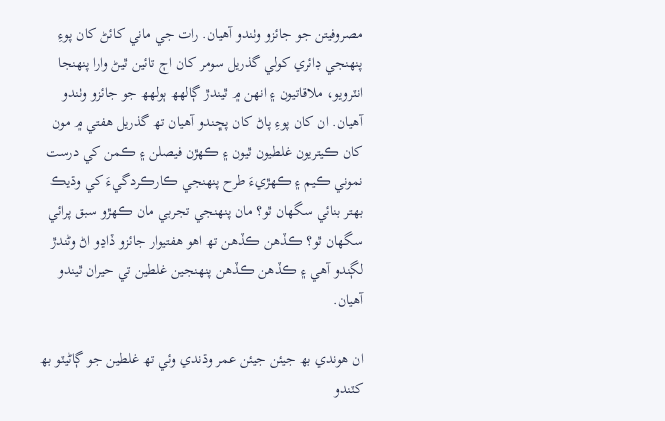مصروفيتن جو جائزو وٺندو آھيان. رات جي ماني کائڻ کان پوءِ پنھنجي ڊائري کولي گذريل سومر کان اڄ تائين ٿيڻ وارا پنھنجا انٽرويو، ملاقاتيون ۽ انھن ۾ ٿيندڙ ڳالھھ ٻولھھ جو جائزو وٺندو آھيان. ان کان پوءِ پاڻ کان پڇندو آھيان تھ گذريل ھفتي ۾ مون کان ڪيتريون غلطيون ٿيون ۽ ڪھڙن فيصلن ۽ ڪمن کي درست نموني ڪيم ۽ ڪھڙيءَ طرح پنھنجي ڪارڪردگيءَ کي وڌيڪ بھتر بنائي سگھان ٿو؟ مان پنھنجي تجربي مان ڪھڙو سبق پرائي سگھان ٿو؟ ڪڏھن ڪڏھن تھ اھو ھفتيوار جائزو ڏاڍو اڻ وڻندڙ لڳندو آھي ۽ ڪڏھن ڪڏھن پنھنجين غلطين تي حيران ٿيندو آھيان.

ان ھوندي بھ جيئن جيئن عمر وڌندي وئي تھ غلطين جو ڳاڻيٽو بھ کٽندو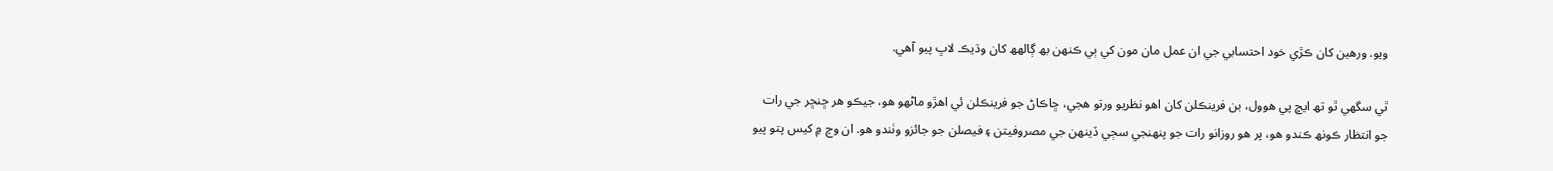ويو. ورھين کان ڪڙي خود احتسابي جي ان عمل مان مون کي ٻي ڪنھن بھ ڳالھھ کان وڌيڪ لاڀ پيو آھي.

ٿي سگھي ٿو تھ ايڇ پي ھوول، بن فرينڪلن کان اھو نظريو ورتو ھجي، ڇاڪاڻ جو فرينڪلن ئي اھڙو ماڻھو ھو، جيڪو ھر ڇنڇر جي رات جو انتظار ڪونھ ڪندو ھو، پر ھو روزانو رات جو پنھنجي سڄي ڏينھن جي مصروفيتن ۽ فيصلن جو جائزو وٺندو ھو. ان وچ ۾ کيس پتو پيو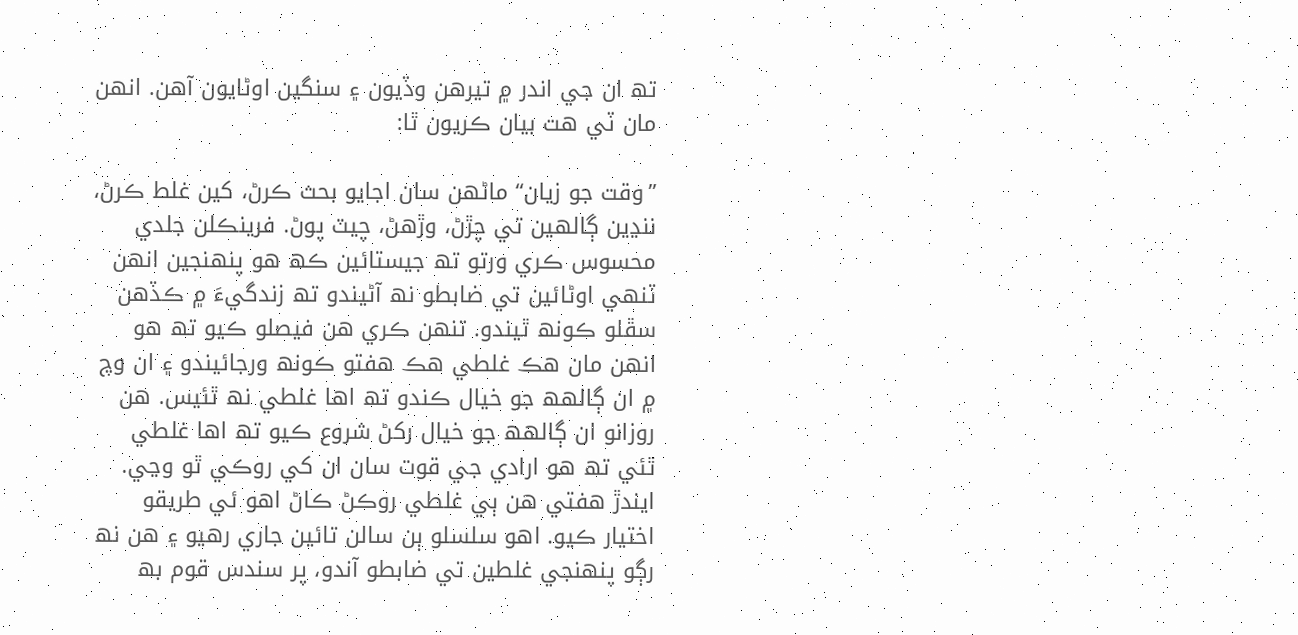تھ ان جي اندر ۾ تيرھن وڏيون ۽ سنگين اوڻايون آھن. انھن مان ٽي ھت بيان ڪريون ٿا:

”وقت جو زيان“ ماڻھن سان اجايو بحث ڪرڻ، کين غلط ڪرڻ، ننڍين ڳالھين تي چڙڻ، وڙھڻ، چيٽ پوڻ. فرينڪلن جلدي محسوس ڪري ورتو تھ جيستائين ڪھ ھو پنھنجين انھن ٽنھي اوڻائين تي ضابطو نھ آڻيندو تھ زندگيءَ ۾ ڪڏھن سڦلو ڪونھ ٿيندو. تنھن ڪري ھن فيصلو ڪيو تھ ھو انھن مان ھڪ غلطي ھڪ ھفتو ڪونھ ورجائيندو ۽ ان وچ ۾ ان ڳالھھ جو خيال ڪندو تھ اھا غلطي نھ ٿئيس. ھن روزانو ان ڳالھھ جو خيال رکڻ شروع ڪيو تھ اھا غلطي ٿئي تھ ھو ارادي جي قوت سان ان کي روڪي ٿو وڃي. ايندڙ ھفتي ھن ٻي غلطي روڪڻ ڪاڻ اھو ئي طريقو اختيار ڪيو. اھو سلسلو ٻن سالن تائين جاري رھيو ۽ ھن نھ رڳو پنھنجي غلطين تي ضابطو آندو، پر سندس قوم بھ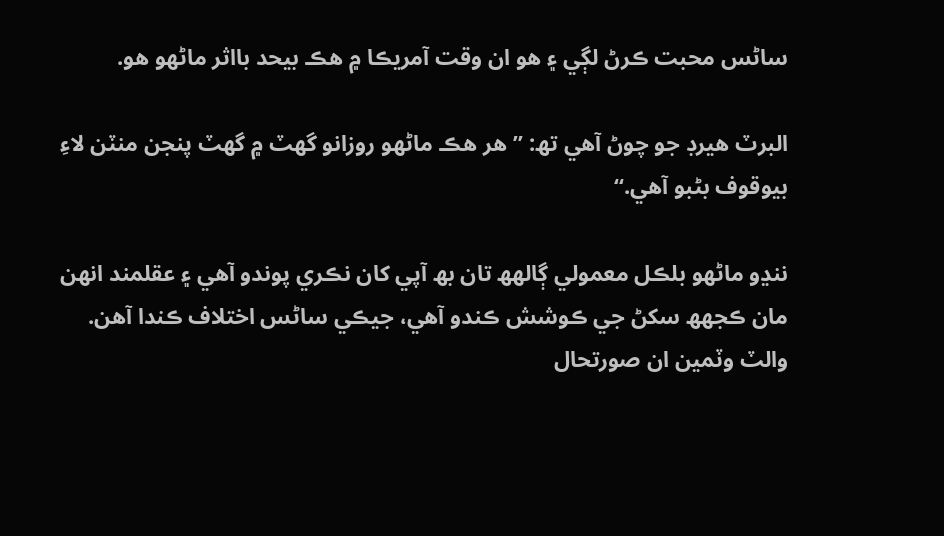ساڻس محبت ڪرڻ لڳي ۽ ھو ان وقت آمريڪا ۾ ھڪ بيحد بااثر ماڻھو ھو.

البرٽ ھيرڊ جو چوڻ آھي تھ: ”ھر ھڪ ماڻھو روزانو گھٽ ۾ گھٽ پنجن منٽن لاءِ بيوقوف بڻبو آھي.“

ننڍو ماڻھو بلڪل معمولي ڳالھھ تان بھ آپي کان نڪري پوندو آھي ۽ عقلمند انھن مان ڪجھھ سکڻ جي ڪوشش ڪندو آھي، جيڪي ساڻس اختلاف ڪندا آھن. والٽ وٽمين ان صورتحال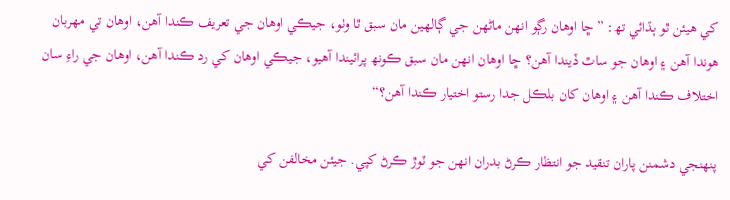کي ھيئن ٿو ٻڌائي تھ: ”ڇا اوھان رڳو انھن ماڻھن جي ڳالھين مان سبق ٿا وٺو، جيڪي اوھان جي تعريف ڪندا آھن، اوھان تي مھربان ھوندا آھن ۽ اوھان جو ساٿ ڏيندا آھن؟ ڇا اوھان انھن مان سبق ڪونھ پرائيندا آھيو، جيڪي اوھان کي رد ڪندا آھن، اوھان جي راءِ سان اختلاف ڪندا آھن ۽ اوھان کان بلڪل جدا رستو اختيار ڪندا آھن؟“

پنھنجي دشمنن پاران تنقيد جو انتظار ڪرڻ بدران انھن جو ٽوڙ ڪرڻ کپي. جيئن مخالفن کي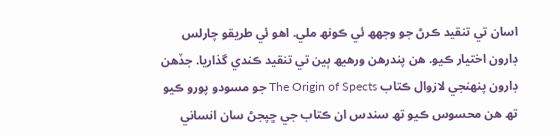اسان تي تنقيد ڪرڻ جو وجھھ ئي ڪونھ ملي. اھو ئي طريقو چارلس ڊارون اختيار ڪيو. ھن پندرھن ورھيھ ٻين تي تنقيد ڪندي گذاريا. جڏھن ڊارون پنھنجي لازوال ڪتاب The Origin of Spects جو مسودو پورو ڪيو تھ ھن محسوس ڪيو تھ سندس ان ڪتاب جي ڇپجڻ سان انساني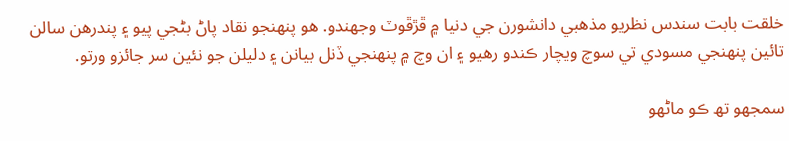خلقت بابت سندس نظريو مذھبي دانشورن جي دنيا ۾ ڦڙڦوٽ وجھندو. ھو پنھنجو نقاد پاڻ بڻجي پيو ۽ پندرھن سالن تائين پنھنجي مسودي تي سوچ ويچار ڪندو رھيو ۽ ان وچ ۾ پنھنجي ڏنل بيانن ۽ دليلن جو نئين سر جائزو ورتو.

سمجھو تھ ڪو ماڻھو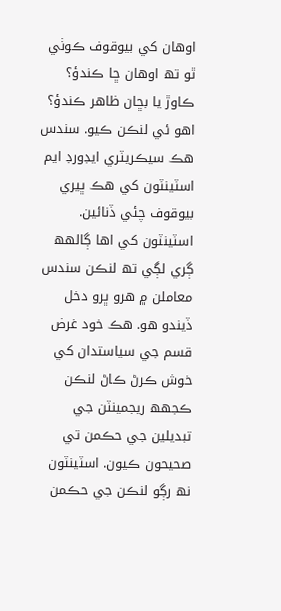اوھان کي بيوقوف ڪوٺي ٿو تھ اوھان ڇا ڪندؤ؟ ڪاوڙ يا بڇان ظاھر ڪندؤ؟ اھو ئي لنڪن ڪيو. سندس ھڪ سيڪريٽري ايڊورڊ ايم اسٽينٽون کي ھڪ ڀيري بيوقوف چئي ڏنائين. اسٽينٽون کي اھا ڳالھھ ڳري لڳي تھ لنڪن سندس معاملن ۾ ھرو ڀرو دخل ڏيندو ھو. ھڪ خود غرض قسم جي سياستدان کي خوش ڪرڻ ڪاڻ لنڪن ڪجھھ ريجمينٽن جي تبديلين جي حڪمن تي صحيحون ڪيون. اسٽينٽون نھ رڳو لنڪن جي حڪمن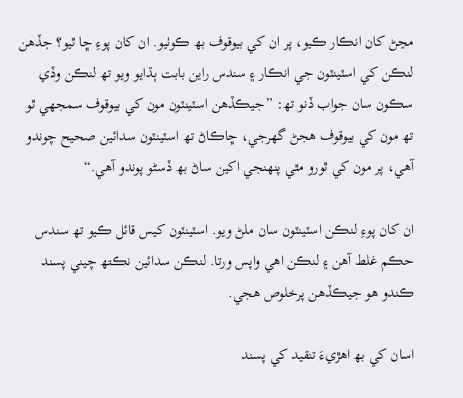مڃڻ کان انڪار ڪيو، پر ان کي بيوقوف بھ ڪوٺيو. ان کان پوءِ ڇا ٿيو؟ جڏھن لنڪن کي اسٽينٽون جي انڪار ۽ سندس راين بابت ٻڌايو ويو تھ لنڪن وڏي سڪون سان جواب ڏنو تھ: ”جيڪڏھن اسٽينٽون مون کي بيوقوف سمجھي ٿو تھ مون کي بيوقوف ھجڻ گھرجي، ڇاڪاڻ تھ اسٽينٽون سدائين صحيح چوندو آھي، پر مون کي ٿورو مٿي پنھنجي اکين ساڻ بھ ڏسڻو پوندو آھي.“

ان کان پوءِ لنڪن اسٽينٽون سان ملڻ ويو. اسٽينٽون کيس قائل ڪيو تھ سندس حڪم غلط آھن ۽ لنڪن اھي واپس ورتا. لنڪن سدائين نڪتھ چيني پسند ڪندو ھو جيڪڏھن پرخلوص ھجي.

اسان کي بھ اھڙيءَ تنقيد کي پسند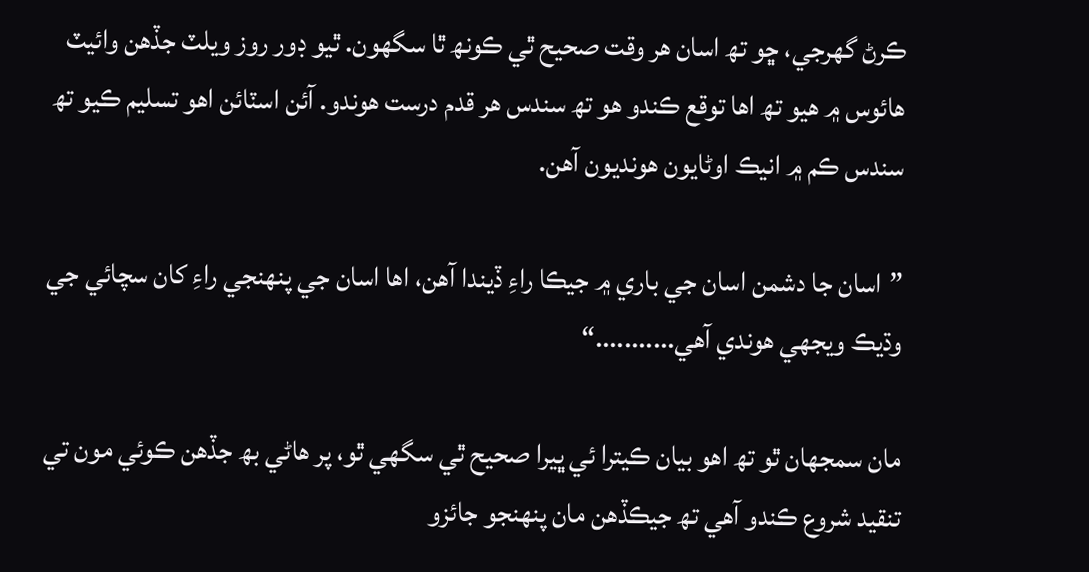ڪرڻ گھرجي، ڇو تھ اسان ھر وقت صحيح ٿي ڪونھ ٿا سگھون. ٿيو ڊور روز ويلٽ جڏھن وائيٽ ھائوس ۾ ھيو تھ اھا توقع ڪندو ھو تھ سندس ھر قدم درست ھوندو. آئن اسٽائن اھو تسليم ڪيو تھ سندس ڪم ۾ انيڪ اوڻايون ھونديون آھن.

”اسان جا دشمن اسان جي باري ۾ جيڪا راءِ ڏيندا آھن، اھا اسان جي پنھنجي راءِ کان سچائي جي وڌيڪ ويجھي ھوندي آھي...........“

مان سمجھان ٿو تھ اھو بيان ڪيترا ئي ڀيرا صحيح ٿي سگھي ٿو، پر ھاڻي بھ جڏھن ڪوئي مون تي تنقيد شروع ڪندو آھي تھ جيڪڏھن مان پنھنجو جائزو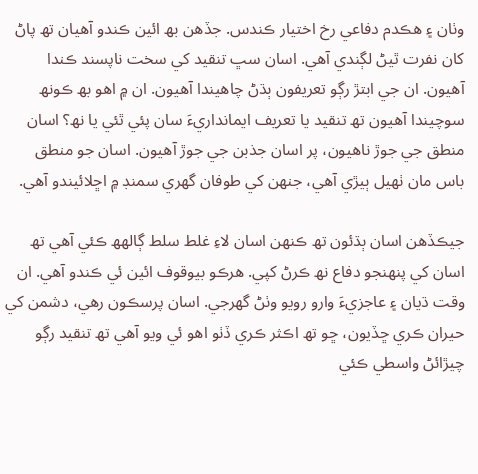وٺان ۽ ھڪدم دفاعي رخ اختيار ڪندس. جڏھن بھ ائين ڪندو آھيان تھ پاڻ کان نفرت ٿيڻ لڳندي آھي. اسان سڀ تنقيد کي سخت ناپسند ڪندا آھيون. ان جي ابتڙ رڳو تعريفون ٻڌڻ چاھيندا آھيون. ان ۾ اھو بھ ڪونھ سوچيندا آھيون تھ تنقيد يا تعريف ايمانداريءَ سان پئي ٿئي يا نھ؟ اسان منطق جي جوڙ ناھيون، پر اسان جذبن جي جوڙ آھيون. اسان جو منطق باس مان ٺھيل ٻيڙي آھي، جنھن کي طوفان گھري سمنڊ ۾ اڇلائيندو آھي.

جيڪڏھن اسان ٻڌئون تھ ڪنھن اسان لاءِ غلط سلط ڳالھھ ڪئي آھي تھ اسان کي پنھنجو دفاع نھ ڪرڻ کپي. ھرڪو بيوقوف ائين ئي ڪندو آھي. ان وقت ڌيان ۽ عاجزيءَ وارو رويو وٺڻ گھرجي. اسان پرسڪون رھي، دشمن کي حيران ڪري ڇڏيون، ڇو تھ اڪثر ڪري ڏٺو اھو ئي ويو آھي تھ تنقيد رڳو چيڙائڻ واسطي ڪئي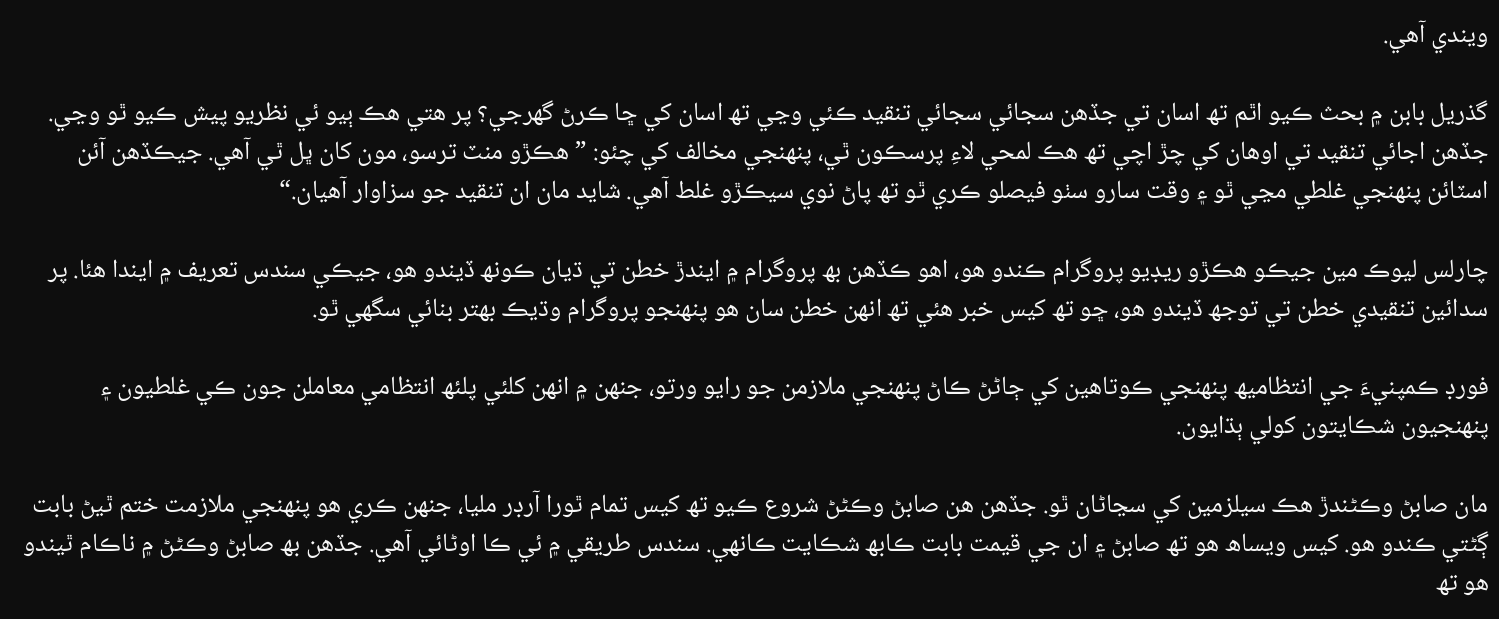ويندي آھي.

گذريل بابن ۾ بحث ڪيو اٿم تھ اسان تي جڏھن سجائي سجائي تنقيد ڪئي وڃي تھ اسان کي ڇا ڪرڻ گھرجي؟ پر ھتي ھڪ ٻيو ئي نظريو پيش ڪيو ٿو وڃي. جڏھن اجائي تنقيد تي اوھان کي چڙ اچي تھ ھڪ لمحي لاءِ پرسڪون ٿي، پنھنجي مخالف کي چئو: ”ھڪڙو منٽ ترسو، مون کان ڀل ٿي آھي. جيڪڏھن آئن اسٽائن پنھنجي غلطي مڃي ٿو ۽ وقت سارو سٺو فيصلو ڪري ٿو تھ پاڻ نوي سيڪڙو غلط آھي. شايد مان ان تنقيد جو سزاوار آھيان.“

چارلس ليوڪ مين جيڪو ھڪڙو ريڊيو پروگرام ڪندو ھو، اھو ڪڏھن بھ پروگرام ۾ ايندڙ خطن تي ڌيان ڪونھ ڏيندو ھو، جيڪي سندس تعريف ۾ ايندا ھئا. پر سدائين تنقيدي خطن تي توجھ ڏيندو ھو، ڇو تھ کيس خبر ھئي تھ انھن خطن سان ھو پنھنجو پروگرام وڌيڪ بھتر بنائي سگھي ٿو.

فورڊ ڪمپنيءَ جي انتظاميھ پنھنجي ڪوتاھين کي ڄاڻڻ ڪاڻ پنھنجي ملازمن جو رايو ورتو، جنھن ۾ انھن کلئي پلئھ انتظامي معاملن جون ڪي غلطيون ۽ پنھنجيون شڪايتون کولي ٻڌايون.

مان صابڻ وڪڻندڙ ھڪ سيلزمين کي سڃاڻان ٿو. جڏھن ھن صابڻ وڪڻڻ شروع ڪيو تھ کيس تمام ٿورا آرڊر مليا، جنھن ڪري ھو پنھنجي ملازمت ختم ٿيڻ بابت ڳڻتي ڪندو ھو. کيس ويساھ ھو تھ صابڻ ۽ ان جي قيمت بابت ڪابھ شڪايت ڪانھي. سندس طريقي ۾ ئي ڪا اوڻائي آھي. جڏھن بھ صابڻ وڪڻڻ ۾ ناڪام ٿيندو ھو تھ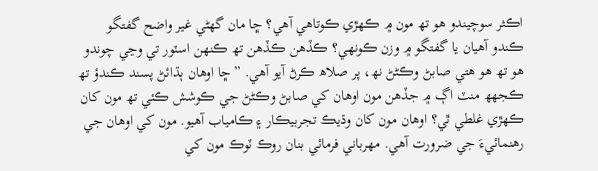اڪثر سوچيندو ھو تھ مون ۾ ڪھڙي ڪوتاھي آھي؟ ڇا مان گھڻي غير واضح گفتگو ڪندو آھيان يا گفتگو ۾ وزن ڪونھي؟ ڪڏھن ڪڏھن تھ ڪنھن اسٽور تي وڃي چوندو ھو تھ ھو ھتي صابڻ وڪڻڻ نھ، پر صلاھ ڪرڻ آيو آھي. ”ڇا اوھان ٻڌائڻ پسند ڪندؤ تھ ڪجھھ منٽ اڳ ۾ جڏھن مون اوھان کي صابڻ وڪڻڻ جي ڪوشش ڪئي تھ مون کان ڪھڙي غلطي ٿي؟ اوھان مون کان وڌيڪ تجربيڪار ۽ ڪامياب آھيو. مون کي اوھان جي رھنمائيءَ جي ضرورت آھي. مھرباني فرمائي بنان روڪ ٽوڪ مون کي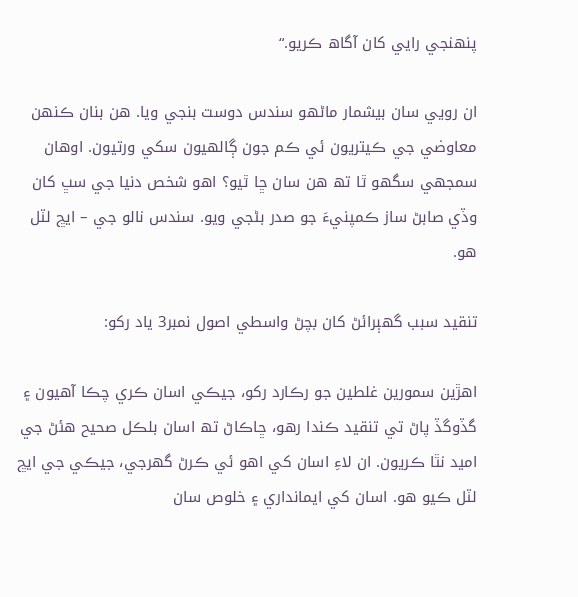پنھنجي رايي کان آگاھ ڪريو.“

ان رويي سان بيشمار ماڻھو سندس دوست بنجي ويا. ھن بنان ڪنھن معاوضي جي ڪيتريون ئي ڪم جون ڳالھيون سکي ورتيون. اوھان سمجھي سگھو ٿا تھ ھن سان ڇا ٿيو؟ اھو شخص دنيا جي سڀ کان وڏي صابڻ ساز ڪمپنيءَ جو صدر بڻجي ويو. سندس نالو جي – ايڇ لٽل ھو.

تنقيد سبب گھٻرائڻ کان بچڻ واسطي اصول نمبر3 ياد رکو:

اھڙين سمورين غلطين جو رڪارد رکو، جيڪي اسان ڪري چڪا آھيون ۽ گڏوگڏ پاڻ تي تنقيد ڪندا رھو، ڇاڪاڻ تھ اسان بلڪل صحيح ھئڻ جي اميد نٿا ڪريون. ان لاءِ اسان کي اھو ئي ڪرڻ گھرجي، جيڪي جي ايڇ لٽل ڪيو ھو. اسان کي ايمانداري ۽ خلوص سان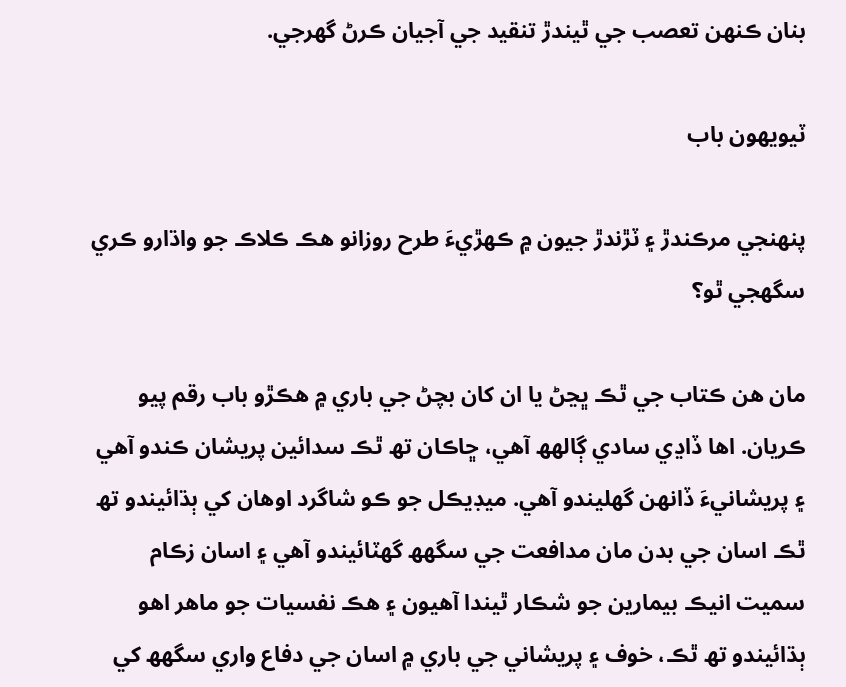بنان ڪنھن تعصب جي ٿيندڙ تنقيد جي آجيان ڪرڻ گھرجي.

ٽيويھون باب

پنھنجي مرڪندڙ ۽ ٽڙندڙ جيون ۾ ڪھڙيءَ طرح روزانو ھڪ ڪلاڪ جو واڌارو ڪري سگھجي ٿو؟

مان ھن ڪتاب جي ٿڪ ڀڃڻ يا ان کان بچڻ جي باري ۾ ھڪڙو باب رقم پيو ڪريان. اھا ڏاڍي سادي ڳالھھ آھي، ڇاڪان تھ ٿڪ سدائين پريشان ڪندو آھي ۽ پريشانيءَ ڏانھن گھليندو آھي. ميڊيڪل جو ڪو شاگرد اوھان کي ٻڌائيندو تھ ٿڪ اسان جي بدن مان مدافعت جي سگھھ گھٽائيندو آھي ۽ اسان زڪام سميت انيڪ بيمارين جو شڪار ٿيندا آھيون ۽ ھڪ نفسيات جو ماھر اھو ٻڌائيندو تھ ٿڪ، خوف ۽ پريشاني جي باري ۾ اسان جي دفاع واري سگھھ کي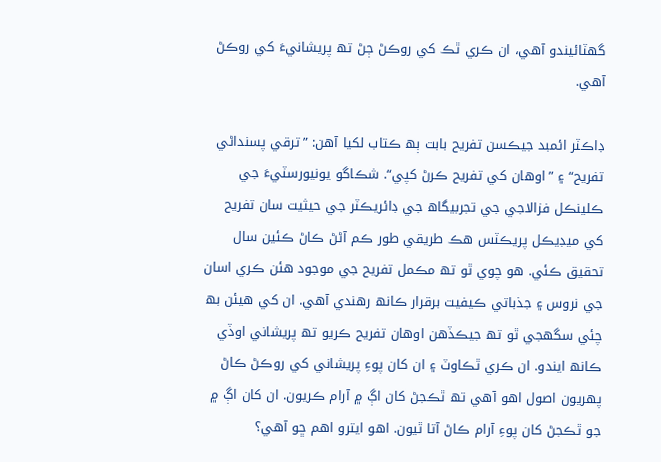گھٽائيندو آھي، ان ڪري ٿڪ کي روڪڻ ڄڻ تھ پريشانيءَ کي روڪڻ آھي.

ڊاڪٽر ائمبد جيڪسن تفريح بابت ٻھ ڪتاب لکيا آھن: ”ترقي پسنداڻي تفريح“ ۽ ”اوھان کي تفريح ڪرڻ کپي“. شڪاگو يونيورسٽيءَ جي ڪلينڪل فزالاجي جي تجربيگاھ جي ڊائريڪٽر جي حيثيت سان تفريح کي ميڊيڪل پريڪٽس ھڪ طريقي طور ڪم آڻڻ ڪاڻ ڪئين سال تحقيق ڪئي. ھو چوي ٿو تھ مڪمل تفريح جي موجود ھئن ڪري اسان جي نروس ۽ جذباتي ڪيفيت برقرار ڪانھ رھندي آھي. ان کي ھيئن بھ چئي سگھجي ٿو تھ جيڪڏھن اوھان تفريح ڪريو تھ پريشاني اوڏي ڪانھ ايندو. ان ڪري ٿڪاوٽ ۽ ان کان پوءِ پريشاني کي روڪڻ ڪاڻ پھريون اصول اھو آھي تھ ٿڪجڻ کان اڳ ۾ آرام ڪريون. ان کان اڳ ۾ جو ٿڪجڻ کان پوءِ آرام ڪاڻ آتا ٿيون. اھو ايترو اھم ڇو آھي؟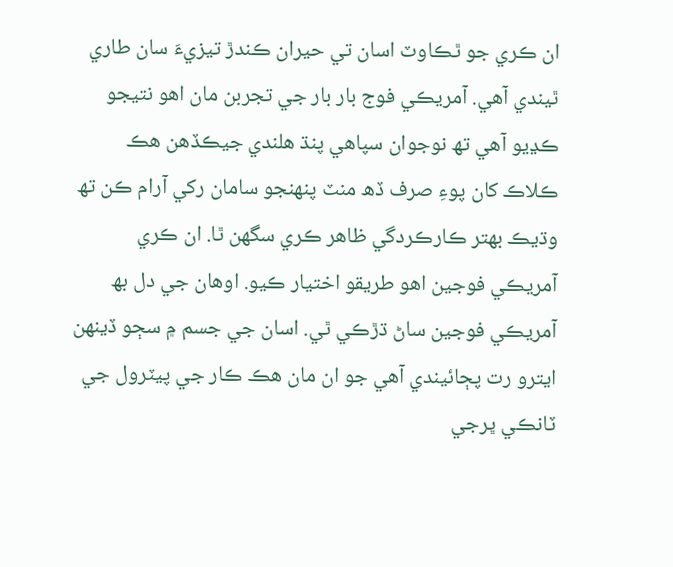ان ڪري جو ٿڪاوٽ اسان تي حيران ڪندڙ تيزيءَ سان طاري ٿيندي آھي. آمريڪي فوج بار بار جي تجربن مان اھو نتيجو ڪڍيو آھي تھ نوجوان سپاھي پنڌ ھلندي جيڪڏھن ھڪ ڪلاڪ کان پوءِ صرف ڏھ منٽ پنھنجو سامان رکي آرام ڪن تھ وڌيڪ بھتر ڪارڪردگي ظاھر ڪري سگھن ٿا. ان ڪري آمريڪي فوجين اھو طريقو اختيار ڪيو. اوھان جي دل بھ آمريڪي فوجين ساڻ ڌڙڪي ٿي. اسان جي جسم ۾ سڄو ڏينھن ايترو رت پڄائيندي آھي جو ان مان ھڪ ڪار جي پيٽرول جي ٽانڪي ڀرجي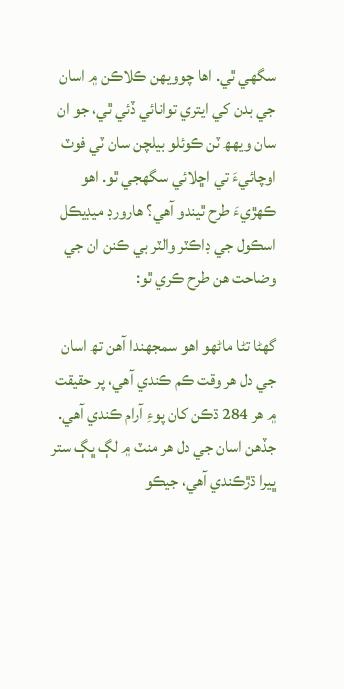سگھي ٿي. اھا چوويھن ڪلاڪن ۾ اسان جي بدن کي ايتري توانائي ڏئي ٿي، جو ان سان ويھھ ٽن ڪوئلو بيلچن سان ٽي فوٽ اوچائيءَ تي اڇلائي سگھجي ٿو. اھو ڪھڙيءَ طرح ٿيندو آھي؟ ھارورڊ ميڊيڪل اسڪول جي ڊاڪٽر والٽر بي ڪنن ان جي وضاحت ھن طرح ڪري ٿو:

گھڻا تڻا ماڻھو اھو سمجھندا آھن تھ اسان جي دل ھر وقت ڪم ڪندي آھي، پر حقيقت ۾ ھر 284 ڌڪن کان پوءِ آرام ڪندي آھي. جڏھن اسان جي دل ھر منٽ ۾ لڳ ڀڳ ستر ڀيرا ڌڙڪندي آھي، جيڪو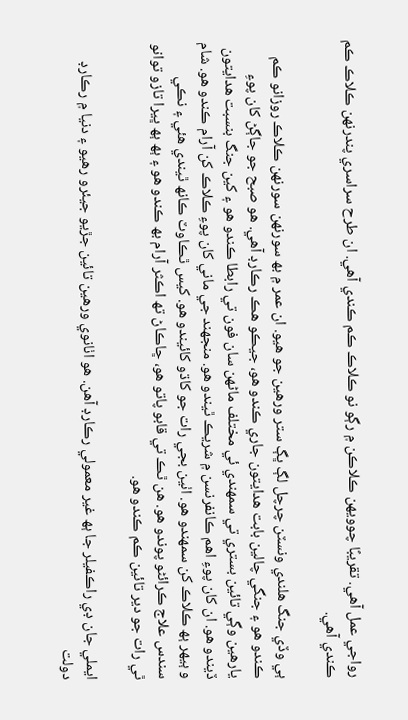رواجي عمل آھي. تقريبًا چوويھن ڪلاڪن ۾ رڳو نو ڪلاڪ ڪم ڪندي آھي. ان طرح سراسري پندرنھن ڪلاڪ ڪم ڪندي آھي.

ٻي وڏي جنگ ھلندي ونسٽن چرچل لڳ ڀڳ ستر ورھين جو ھيو. ان عمر ۾ بھ سورنھن سورنھن ڪلاڪ روزانو ڪم ڪندو ھو ۽ جنگي چالين بابت ھدايتون جاري ڪندو ھو، جيڪو ھڪ رڪارڊ آھي. ھو صبح جو جاڳڻ کان پوءِ يارھين وڳي تائين بستري تي سمھندي ئي مختلف ماڻھن سان فون تي رابطا ڪندو ھو ۽ کين جنگ بنسبت ھدايتون ڏيندو ھو. ان کان پوءِ اھم ڪانفرنسن ۾ شريڪ ٿيندو ھو. منجھند جي ماني کان پوءِ ڪلاڪ کن آرام ڪندو ھو. شام و ٻيھر ٻھ ڪلاڪ کن سمھندو ھو. اٺين بجي رات جو کاڌو کائيندو ھو. کيس ٿڪاوٽ ڪانھ ٿيندي ھئي ۽ نڪي سندس علاج ڪرائڻو پوندو ھو. ھن ٿڪ تي قابو پاتو ھو، ڇاڪاڻ تھ اڪثر آرام بھ ڪندو ھو ۽ ٻھ ٻھ ڀيرا تازو توانو ٿي رات جو دير تائين ڪم ڪندو ھو.

ايملي جان ڊي راڪفيلر جا ٻھ غير معمولي رڪارڊ آھن. ھو اٺانوي ورھين تائين جڙيو جيئرو رھيو ۽ دنيا ۾ رڪارڊ دولت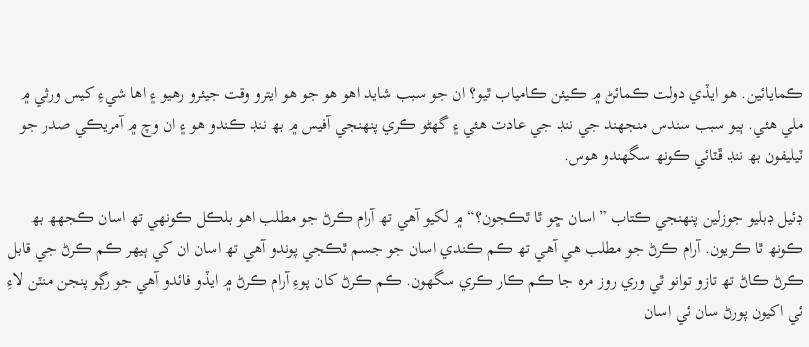ڪمايائين. ھو ايڏي دولت ڪمائڻ ۾ ڪيئن ڪامياب ٿيو؟ ان جو سبب شايد اھو ھو جو ھو ايترو وقت جيئرو رھيو ۽ اھا شيءِ کيس ورثي ۾ ملي ھئي. ٻيو سبب سندس منجھند جي ننڊ جي عادت ھئي ۽ گھڻو ڪري پنھنجي آفيس ۾ بھ ننڊ ڪندو ھو ۽ ان وچ ۾ آمريڪي صدر جو ٽيليفون بھ ننڊ ڦٽائي ڪونھ سگھندو ھوس.

ڊئيل ڊبليو جوزلين پنھنجي ڪتاب ”اسان ڇو ٿا ٿڪجون؟“ ۾ لکيو آھي تھ آرام ڪرڻ جو مطلب اھو بلڪل ڪونھي تھ اسان ڪجھھ بھ ڪونھ ٿا ڪريون. آرام ڪرڻ جو مطلب ھي آھي تھ ڪم ڪندي اسان جو جسم ٿڪجي پوندو آھي تھ اسان ان کي ٻيھر ڪم ڪرڻ جي قابل ڪرڻ ڪاڻ تھ تازو توانو ٿي وري روز مره جا ڪم ڪار ڪري سگھون. ڪم ڪرڻ کان پوءِ آرام ڪرڻ ۾ ايڏو فائدو آھي جو رڳو پنجن منٽن لاءِ ئي اکيون پورڻ سان ئي اسان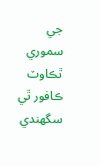جي سموري ٿڪاوٽ ڪافور ٿي سگھندي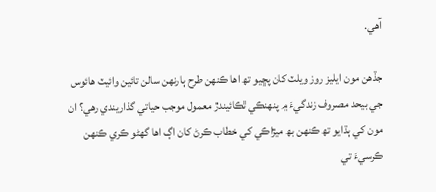آھي.

جڏھن مون ايليز روز ويلٽ کان پڇيو تھ اھا ڪنھن طرح ٻارنھن سالن تائين وائيٽ ھائوس جي بيحد مصروف زندگيءَ ۾ پنھنڪي ٿڪائيندڙ معمول موجب حياتي گذاريندي رھي؟ ان مون کي ٻڌايو تھ ڪنھن بھ ميڙاڪي کي خطاب ڪرڻ کان اڳ اھا گھڻو ڪري ڪنھن ڪرسيءَ تي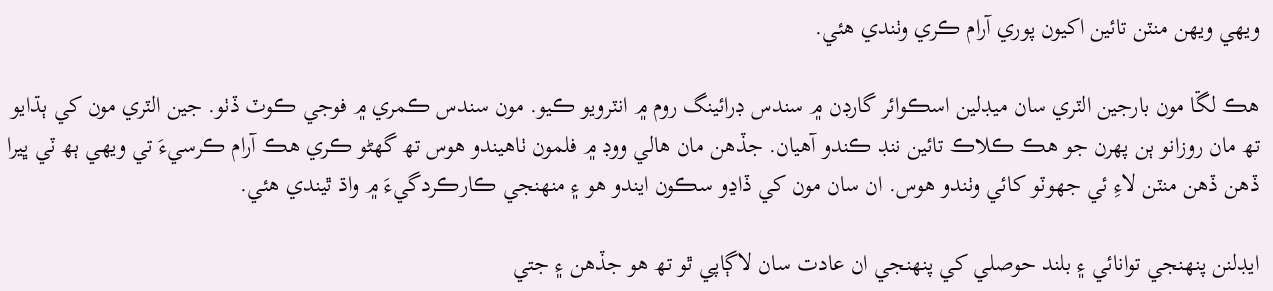ويھي ويھن منٽن تائين اکيون پوري آرام ڪري وٺندي ھئي.

ھڪ لڱا مون بارجين الٽري سان ميڊلين اسڪوائر گارڊن ۾ سندس ڊرائينگ روم ۾ انٽرويو ڪيو. مون سندس ڪمري ۾ فوجي ڪوٽ ڏٺو. جين الٽري مون کي ٻڌايو تھ مان روزانو ٻن پھرن جو ھڪ ڪلاڪ تائين ننڊ ڪندو آھيان. جڏھن مان ھالي ووڊ ۾ فلمون ٺاھيندو ھوس تھ گھڻو ڪري ھڪ آرام ڪرسيءَ تي ويھي ٻھ ٽي ڀيرا ڏھن ڏھن منٽن لاءِ ئي جھوٽو کائي وٺندو ھوس. ان سان مون کي ڏاڍو سڪون ايندو ھو ۽ منھنجي ڪارڪردگيءَ ۾ واڌ ٿيندي ھئي.

ايڊلنن پنھنجي توانائي ۽ بلند حوصلي کي پنھنجي ان عادت سان لاڳاپي ٿو تھ ھو جڏھن ۽ جتي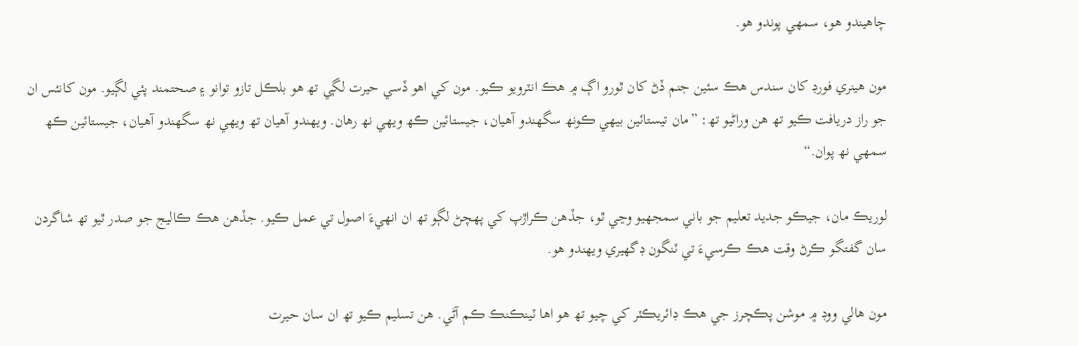چاھيندو ھو، سمھي پوندو ھو.

مون ھينري فورڊ کان سندس ھڪ سئين جنم ڏڻ کان ٿورو اڳ ۾ ھڪ انٽرويو ڪيو. مون کي اھو ڏسي حيرت لڳي تھ ھو بلڪل تازو توانو ۽ صحتمند پئي لڳيو. مون کانئس ان جو راز دريافت ڪيو تھ ھن وراڻيو تھ: ”مان تيستائين بيھي ڪونھ سگھندو آھيان، جيستائين ڪھ ويھي نھ رھان. ويھندو آھيان تھ ويھي نھ سگھندو آھيان، جيستائين ڪھ سمھي نھ پوان.“

لوريڪ مان، جيڪو جديد تعليم جو باني سمجھيو وڃي ٿو، جڏھن ڪراڙپ کي پھچڻ لڳو تھ ان انھيءَ اصول تي عمل ڪيو. جڏھن ھڪ ڪاليج جو صدر ٿيو تھ شاگردن سان گفتگو ڪرڻ وقت ھڪ ڪرسيءَ تي ٽنگون ڊگھيري ويھندو ھو.

مون ھالي ووڊ ۾ موشن پڪچرز جي ھڪ ڊائريڪٽر کي چيو تھ ھو اھا ٽينڪنڪ ڪم آڻي. ھن تسليم ڪيو تھ ان سان حيرت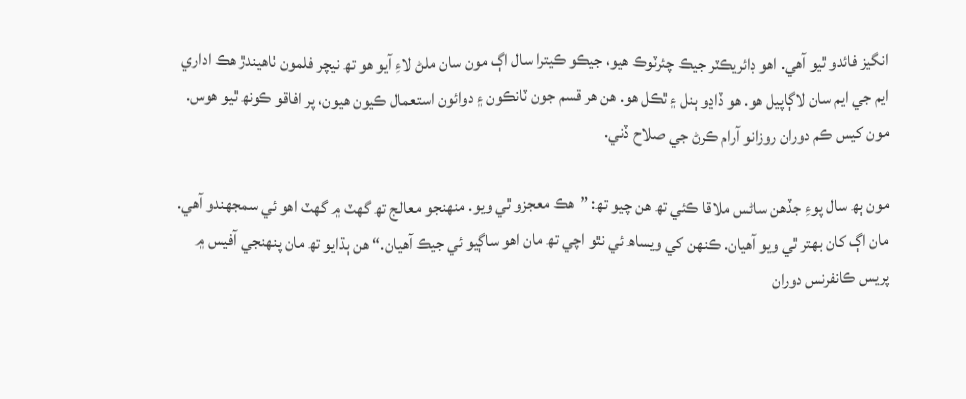انگيز فائدو ٿيو آھي. اھو ڊائريڪٽر جيڪ چئرٽوڪ ھيو، جيڪو ڪيترا سال اڳ مون سان ملڻ لاءِ آيو ھو تھ نيچر فلمون ٺاھيندڙ ھڪ اداري ايم جي ايم سان لاڳاپيل ھو. ھو ڏاڍو ٻنل ۽ ٿڪل ھو. ھن ھر قسم جون ٽانڪون ۽ دوائون استعمال ڪيون ھيون، پر افاقو ڪونھ ٿيو ھوس. مون کيس ڪم دوران روزانو آرام ڪرڻ جي صلاح ڏني.

مون ٻھ سال پوءِ جڏھن ساڻس ملاقا ڪئي تھ ھن چيو تھ: ”ھڪ معجزو ٿي ويو. منھنجو معالج تھ گھٽ ۾ گھٽ اھو ئي سمجھندو آھي. مان اڳ کان بھتر ٿي ويو آھيان. ڪنھن کي ويساھ ئي نٿو اچي تھ مان اھو ساڳيو ئي جيڪ آھيان.“ ھن ٻڌايو تھ مان پنھنجي آفيس ۾ پريس ڪانفرنس دوران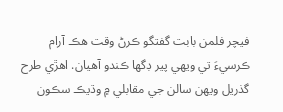فيچر فلمن بابت گفتگو ڪرڻ وقت ھڪ آرام ڪرسيءَ تي ويھي پير ڊگھا ڪندو آھيان. اھڙي طرح گذريل ويھن سالن جي مقابلي ۾ وڌيڪ سڪون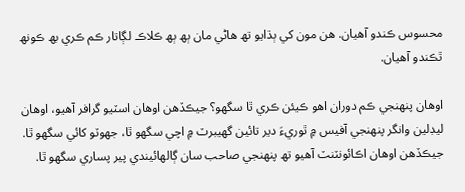محسوس ڪندو آھيان. ھن مون کي ٻڌايو تھ ھاڻي مان ٻھ ٻھ ڪلاڪ لڳاتار ڪم ڪري بھ ڪونھ ٿڪندو آھيان.

اوھان پنھنجي ڪم دوران اھو ڪيئن ڪري ٿا سگھو؟ جيڪڏھن اوھان اسٽيو گرافر آھيو، اوھان ليڊلين وانگر پنھنجي آفيس ۾ ٿوريءَ دير تائين گھيبرٽ ۾ اچي سگھو ٿا، جھوٽو کائي سگھو ٿا. جيڪڏھن اوھان اڪائونٽنٽ آھيو تھ پنھنجي صاحب سان ڳالھائيندي پير پساري سگھو ٿا.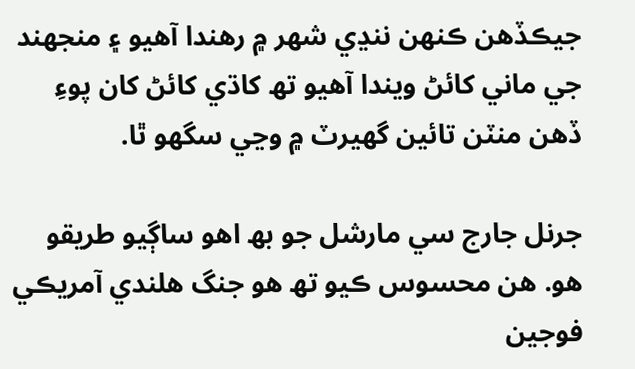جيڪڏھن ڪنھن ننڍي شھر ۾ رھندا آھيو ۽ منجھند جي ماني کائڻ ويندا آھيو تھ کاڌي کائڻ کان پوءِ ڏھن منٽن تائين گھيرٽ ۾ وڃي سگھو ٿا.

جرنل جارج سي مارشل جو بھ اھو ساڳيو طريقو ھو. ھن محسوس ڪيو تھ ھو جنگ ھلندي آمريڪي فوجين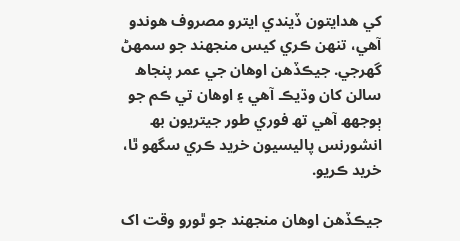کي ھدايتون ڏيندي ايترو مصروف ھوندو آھي، تنھن ڪري کيس منجھند جو سمھڻ گھرجي. جيڪڏھن اوھان جي عمر پنجاھ سالن کان وڌيڪ آھي ۽ اوھان تي ڪم جو ٻوجھھ آھي تھ فوري طور جيتريون بھ انشورنس پاليسيون خريد ڪري سگھو ٿا، خريد ڪريو.

جيڪڏھن اوھان منجھند جو ٿورو وقت اک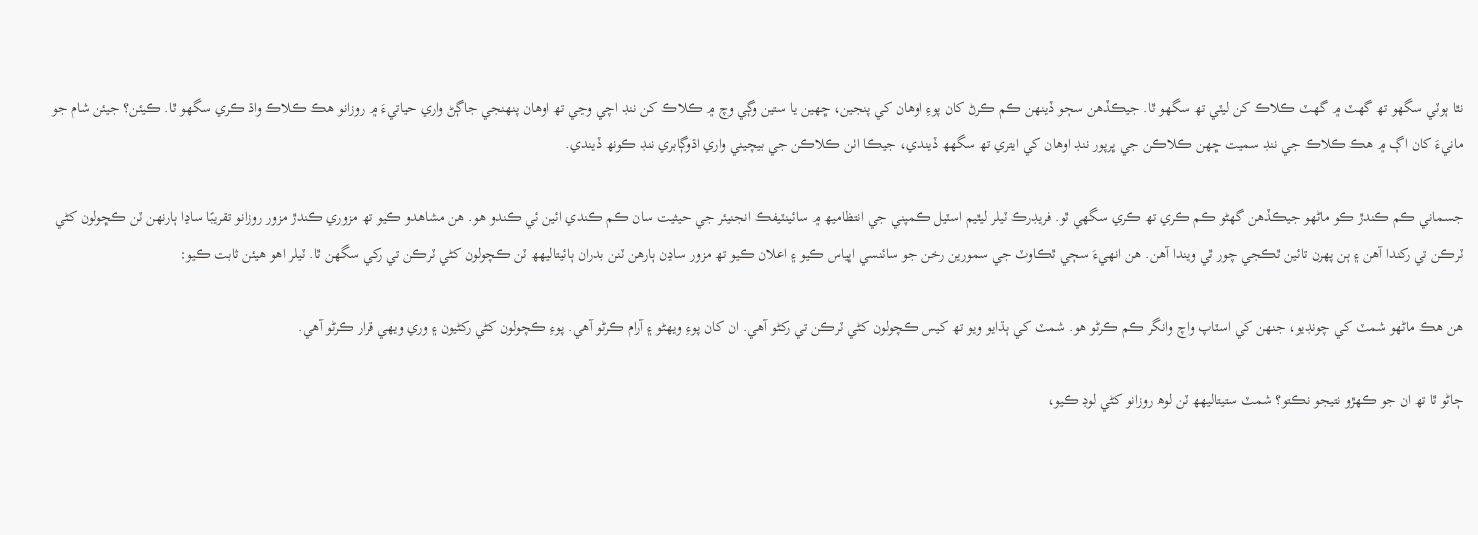نٿا ٻوٽي سگھو تھ گھٽ ۾ گھٽ ڪلاڪ کن ليٽي تھ سگھو ٿا. جيڪڏھن سڄو ڏينھن ڪم ڪرڻ کان پوءِ اوھان کي پنجين، ڇھين يا ستين وڳي وچ ۾ ڪلاڪ کن ننڊ اچي وڃي تھ اوھان پنھنجي جاڳڻ واري حياتيءَ ۾ روزانو ھڪ ڪلاڪ واڌ ڪري سگھو ٿا. ڪيئن؟ جيئن شام جو مانيءَ کان اڳ ۾ ھڪ ڪلاڪ جي ننڊ سميت ڇھن ڪلاڪن جي ڀرپور ننڊ اوھان کي ايتري تھ سگھھ ڏيندي، جيڪا اٺن ڪلاڪن جي بيچيني واري اڌوڳابري ننڊ ڪونھ ڏيندي.

جسماني ڪم ڪندڙ ڪو ماڻھو جيڪڏھن گھڻو ڪم ڪري تھ ڪري سگھي ٿو. فريڊرڪ ٽيلر ليٿيم اسٽيل ڪمپني جي انتظاميھ ۾ سائينٽيفڪ انجنيئر جي حيثيت سان ڪم ڪندي ائين ئي ڪندو ھو. ھن مشاھدو ڪيو تھ مزوري ڪندڙ مزور روزانو تقريبًا ساڍا ٻارنھن ٽن ڪڇولون کڻي ٽرڪن تي رکندا آھن ۽ ٻن پھرن تائين ٿڪجي چور ٿي ويندا آھن. ھن انھيءَ سڄي ٿڪاوٽ جي سمورين رخن جو سائنسي اڀياس ڪيو ۽ اعلان ڪيو تھ مزور ساڍن ٻارھن ٽنن بدران ٻائيتاليھھ ٽن ڪچولون کڻي ٽرڪن تي رکي سگھن ٿا. ٽيلر اھو ھيئن ثابت ڪيو:

ھن ھڪ ماڻھو شمٽ کي چونڊيو، جنھن کي اسٽاپ واچ وانگر ڪم ڪرڻو ھو. شمٽ کي ٻڌايو ويو تھ کيس ڪچولون کڻي ٽرڪن تي رکڻو آھي. ان کان پوءِ ويھڻو ۽ آرام ڪرڻو آھي. پوءِ ڪچولون کڻي رکڻيون ۽ وري ويھي قرار ڪرڻو آھي.

ڄاڻو ٿا تھ ان جو ڪھڙو نتيجو نڪتو؟ شمٽ ستيتاليھھ ٽن لوھ روزانو کڻي لوڊ ڪيو،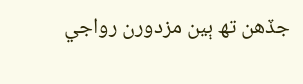جڏھن تھ ٻين مزدورن رواجي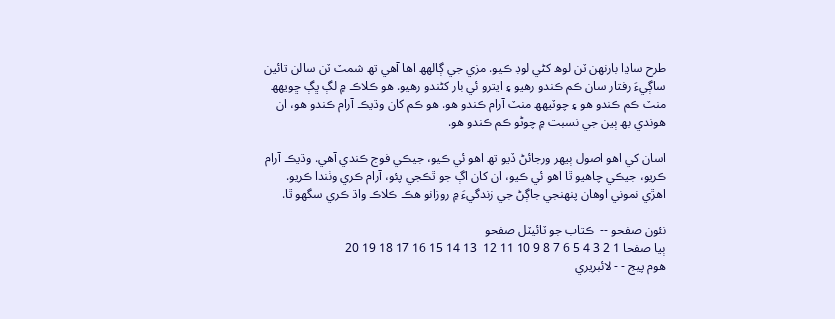طرح ساڍا بارنھن ٽن لوھ کڻي لوڊ ڪيو. مزي جي ڳالھھ اھا آھي تھ شمٽ ٽن سالن تائين ساڳيءَ رفتار سان ڪم ڪندو رھيو ۽ ايترو ئي بار کڻندو رھيو. ھو ڪلاڪ ۾ لڳ ڀڳ ڇويھھ منٽ ڪم ڪندو ھو ۽ چوٽيھھ منٽ آرام ڪندو ھو. ھو ڪم کان وڌيڪ آرام ڪندو ھو، ان ھوندي بھ ٻين جي نسبت ۾ چوڻو ڪم ڪندو ھو.

اسان کي اھو اصول ٻيھر ورجائڻ ڏيو تھ اھو ئي ڪيو، جيڪي فوج ڪندي آھي. وڌيڪ آرام ڪريو، جيڪي چاھيو ٿا اھو ئي ڪيو، ان کان اڳ جو ٿڪجي پئو، آرام ڪري وٺندا ڪريو. اھڙي نموني اوھان پنھنجي جاڳڻ جي زندگيءَ ۾ روزانو ھڪ ڪلاڪ واڌ ڪري سگھو ٿا.

نئون صفحو --  ڪتاب جو ٽائيٽل صفحو
ٻيا صفحا 1 2 3 4 5 6 7 8 9 10 11 12  13 14 15 16 17 18 19 20
هوم پيج - - لائبريري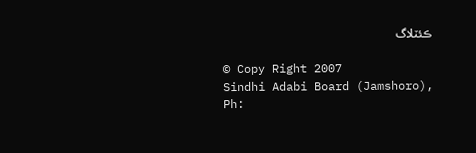ڪئٽلاگ

© Copy Right 2007
Sindhi Adabi Board (Jamshoro),
Ph: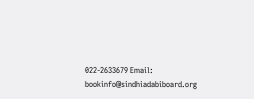022-2633679 Email: bookinfo@sindhiadabiboard.org